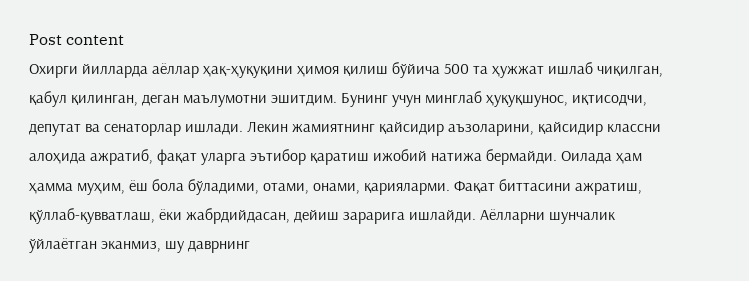Post content
Охирги йилларда аёллар ҳақ-ҳуқуқини ҳимоя қилиш бўйича 500 та ҳужжат ишлаб чиқилган, қабул қилинган, деган маълумотни эшитдим. Бунинг учун минглаб ҳуқуқшунос, иқтисодчи, депутат ва сенаторлар ишлади. Лекин жамиятнинг қайсидир аъзоларини, қайсидир классни алоҳида ажратиб, фақат уларга эътибор қаратиш ижобий натижа бермайди. Оилада ҳам ҳамма муҳим, ёш бола бўладими, отами, онами, қарияларми. Фақат биттасини ажратиш, қўллаб-қувватлаш, ёки жабрдийдасан, дейиш зарарига ишлайди. Аёлларни шунчалик ўйлаётган эканмиз, шу даврнинг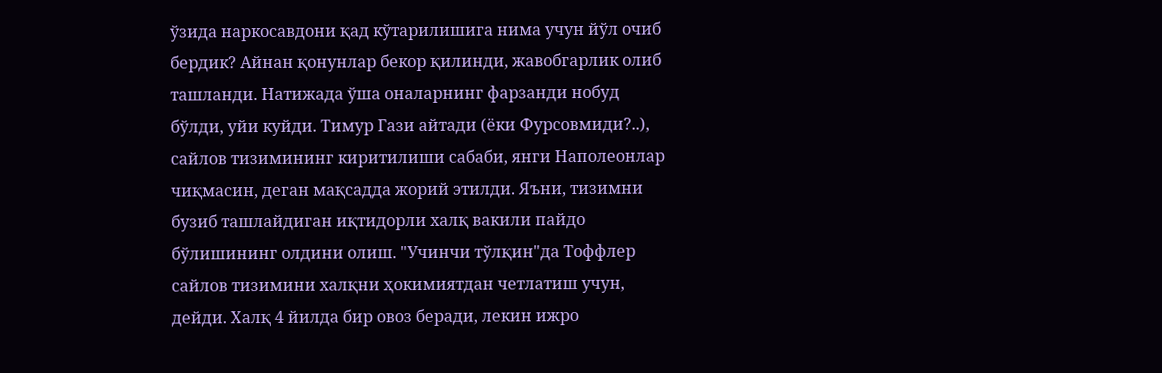ўзида наркосавдони қад кўтарилишига нима учун йўл очиб бердик? Айнан қонунлар бекор қилинди, жавобгарлик олиб ташланди. Натижада ўша оналарнинг фарзанди нобуд бўлди, уйи куйди. Тимур Гази айтади (ёки Фурсовмиди?..), сайлов тизимининг киритилиши сабаби, янги Наполеонлар чиқмасин, деган мақсадда жорий этилди. Яъни, тизимни бузиб ташлайдиган иқтидорли халқ вакили пайдо бўлишининг олдини олиш. "Учинчи тўлқин"да Тоффлер сайлов тизимини халқни ҳокимиятдан четлатиш учун, дейди. Халқ 4 йилда бир овоз беради, лекин ижро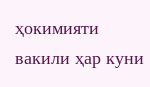ҳокимияти вакили ҳар куни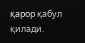қарор қабул қилади.